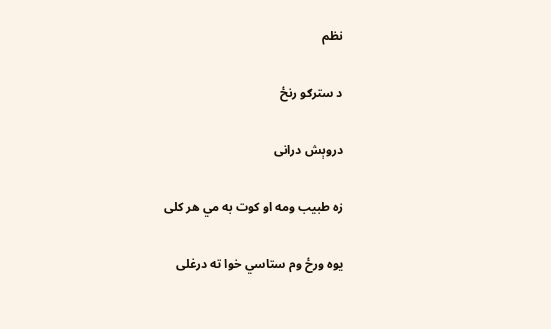نظم

د سترګو رنځ

دروېش درانی

زه طبيب ومه او کوت به مي هر کلى

يوه ورځ وم ستاسي خوا ته درغلى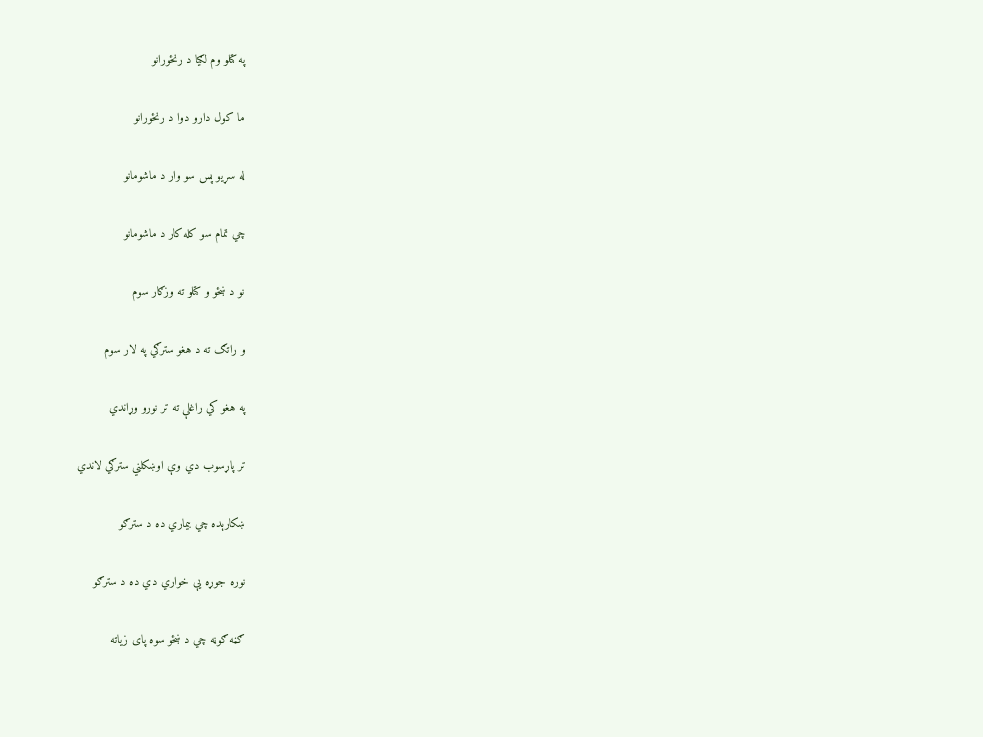په کتلو وم لګيا د رنځورانو

ما کول دارو دوا د رنځورانو

له سړيو پس سو وار د ماشومانو

چي تمام سو کله کار د ماشومانو

نو د ښځو و کتلو ته وزګار سوم

و راتګ ته د هغو سترګي په لار سوم

په هغو کي راغلې ته تر نورو وړاندي

تر پاړسوب دي وې اوښکلني سترګي لاندي

ښکارېده چي بيماري ده د سترګو

نوره جوړه يې خواري دي ده د سترګو

ګڼه ګوڼه چي د ښځو سوه پاى زياته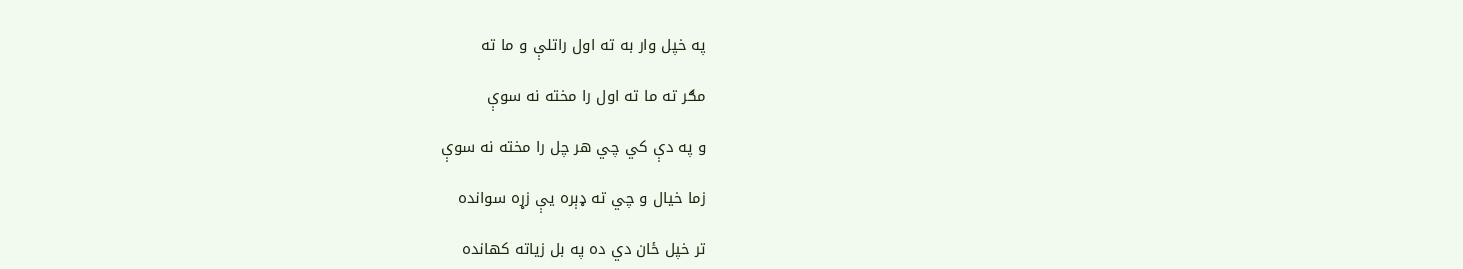په خپل وار به ته اول راتلې و ما ته

مګر ته ما ته اول را مخته نه سوې

و په دې کي چي هر چل را مخته نه سوې

زما خيال و چي ته ډېره يې زړه سوانده

تر خپل ځان دي ده په بل زياته کهانده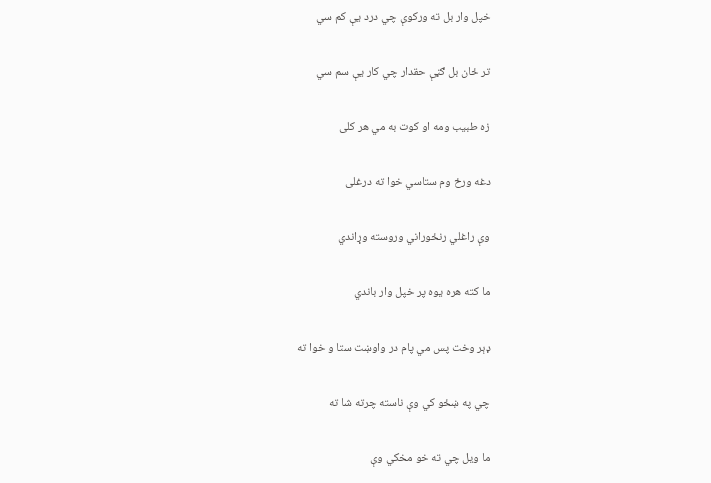خپل وار بل ته ورکوې چي درد يې کم سي

تر ځان بل ګڼې حقدار چي کار يې سم سي

زه طبيب ومه او کوت به مي هر کلى

دغه ورځ وم ستاسي خوا ته درغلى

وې راغلي رنځوراني وروسته وړاندي

ما کته هره يوه پر خپل وار باندي

ډېر وخت پس مي پام در واوښت ستا و خوا ته

چي په ښځو کي وې ناسته چرته شا ته

ما ويل چي ته خو مخکي وې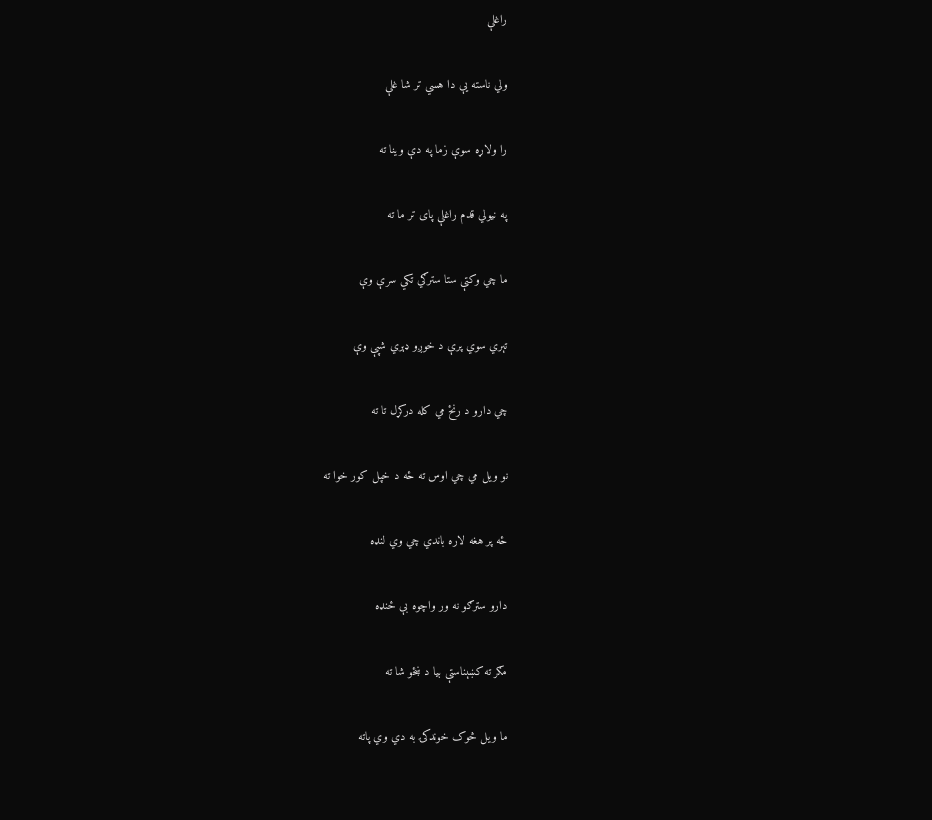راغلې

ولي ناسته يې دا هسي تر شا غلې

را ولاړه سوې زما په دې وينا ته

په نيولي قدم راغلې پاى تر ما ته

ما چي وکتې ستا سترګي تکي سرې وې

تېري سوي پرې د خوږو ډېري شپې وې

چي دارو د رنځ مي کله درکړل تا ته

نو ويل مي چي اوس ته ځه د خپل کور خوا ته

ځه پر هغه لاره باندي چي وي لنډه

دارو سترګو نه ور واچوه بې ځنډه

مګر ته کښېناستې بيا د ښځو شا ته

ما ويل څوک خوندکۍ به دي وي پاته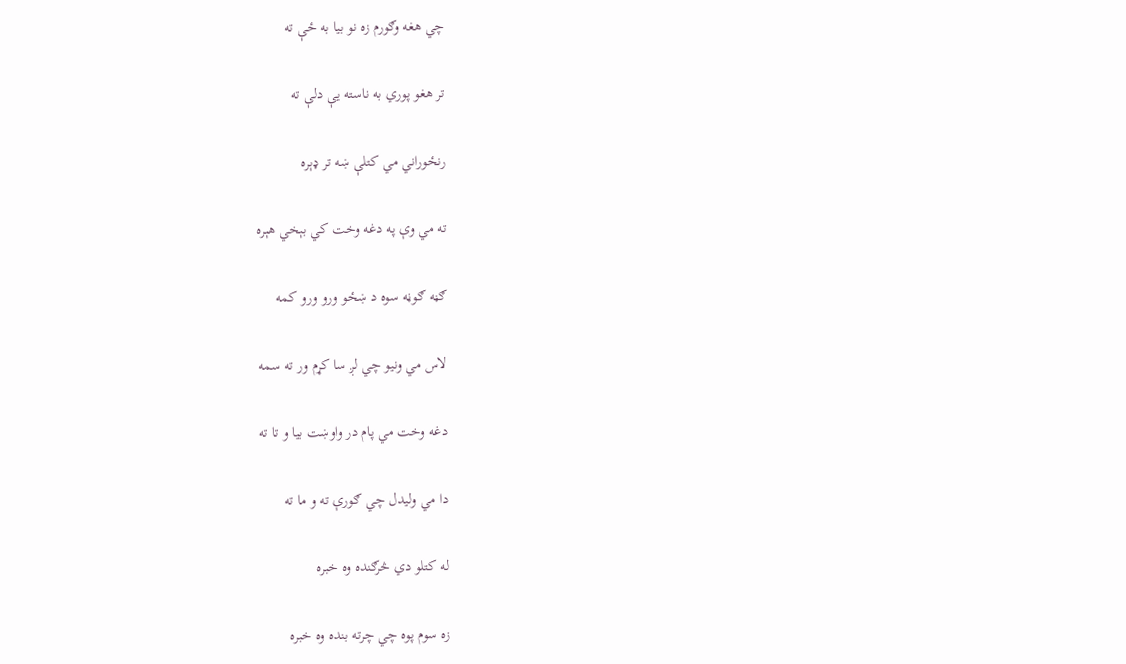چي هغه وګورم زه نو بيا به ځې ته

تر هغو پوري به ناسته يې دلې ته

رنځوراني مي کتلې ښه تر ډېره

ته مي وې په دغه وخت کي بېخي هېره

ګڼه ګوڼه سوه د ښځو ورو ورو کمه

لاس مي ونيو چي لږ سا کړم ور ته سمه

دغه وخت مي پام در واوښت بيا و تا ته

دا مي وليدل چي ګورې ته و ما ته

له کتلو دي څرګنده وه خبره

زه سوم پوه چي چرته بنده وه خبره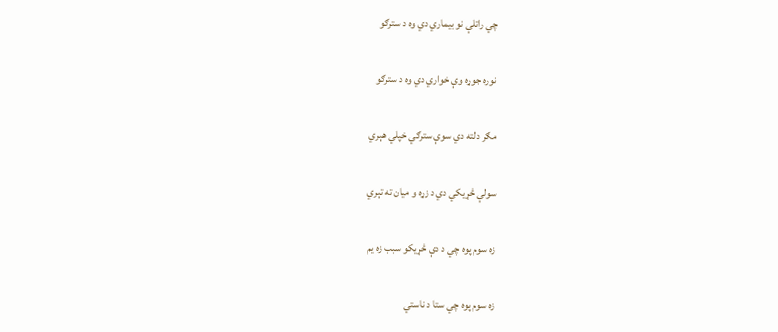چي راتلې نو بيماري دي وه د سترګو

نوره جوړه وې خواري دي وه د سترګو

مګر دلته دي سوې سترګي خپلي هېري

سولې څړيکي دي د زړه و ميان ته تېري

زه سوم پوه چي د دې څړيکو سبب زه يم

زه سوم پوه چي ستا د ناستي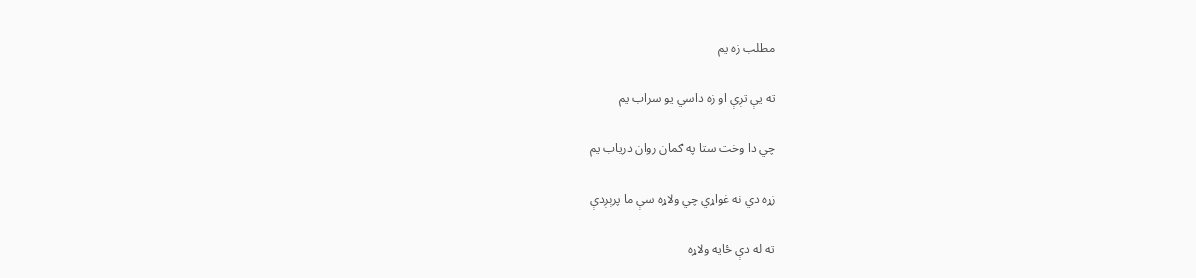مطلب زه يم

ته يې تږې او زه داسي يو سراب يم

چي دا وخت ستا په ګمان روان درياب يم

زړه دي نه غواړي چي ولاړه سې ما پرېږدې

ته له دې ځايه ولاړه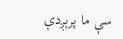سې ما پرېږدې